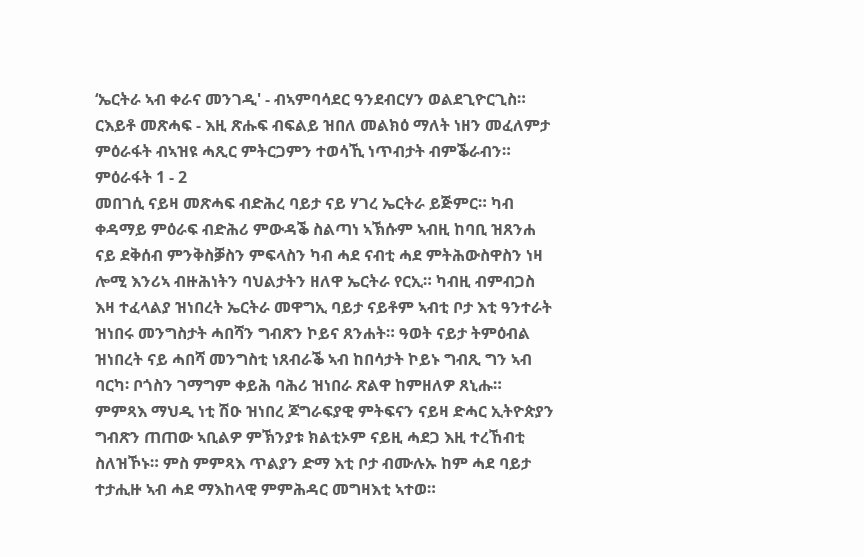‘ኤርትራ ኣብ ቀራና መንገዲ' - ብኣምባሳደር ዓንደብርሃን ወልደጊዮርጊስ።
ርእይቶ መጽሓፍ - እዚ ጽሑፍ ብፍልይ ዝበለ መልክዕ ማለት ነዘን መፈለምታ ምዕራፋት ብኣዝዩ ሓጺር ምትርጋምን ተወሳኺ ነጥብታት ብምቕራብን።
ምዕራፋት 1 - 2
መበገሲ ናይዛ መጽሓፍ ብድሕረ ባይታ ናይ ሃገረ ኤርትራ ይጅምር። ካብ ቀዳማይ ምዕራፍ ብድሕሪ ምውዳቕ ስልጣነ ኣኽሱም ኣብዚ ከባቢ ዝጸንሐ ናይ ደቅሰብ ምንቅስቓስን ምፍላስን ካብ ሓደ ናብቲ ሓደ ምትሕውስዋስን ነዛ ሎሚ እንሪኣ ብዙሕነትን ባህልታትን ዘለዋ ኤርትራ የርኢ። ካብዚ ብምብጋስ እዛ ተፈላልያ ዝነበረት ኤርትራ መዋግኢ ባይታ ናይቶም ኣብቲ ቦታ እቲ ዓንተራት ዝነበሩ መንግስታት ሓበሻን ግብጽን ኮይና ጸንሐት። ዓወት ናይታ ትምዕብል ዝነበረት ናይ ሓበሻ መንግስቲ ነጸብራቕ ኣብ ከበሳታት ኮይኑ ግብጺ ግን ኣብ ባርካ፡ ቦጎስን ገማግም ቀይሕ ባሕሪ ዝነበራ ጽልዋ ከምዘለዎ ጸኒሑ። ምምጻእ ማህዲ ነቲ ሽዑ ዝነበረ ጆግራፍያዊ ምትፍናን ናይዛ ድሓር ኢትዮጵያን ግብጽን ጠጠው ኣቢልዎ ምኽንያቱ ክልቲኦም ናይዚ ሓደጋ እዚ ተረኸብቲ ስለዝኾኑ። ምስ ምምጻእ ጥልያን ድማ እቲ ቦታ ብሙሉኡ ከም ሓደ ባይታ ተታሒዙ ኣብ ሓደ ማእከላዊ ምምሕዳር መግዛእቲ ኣተወ።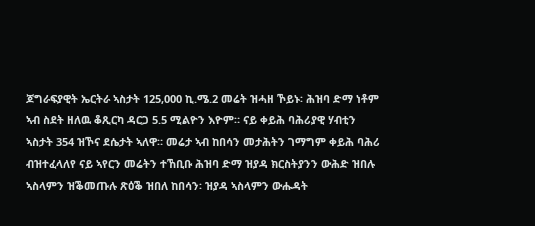ጆግራፍያዊት ኤርትራ ኣስታት 125,000 ኪ.ሜ.2 መሬት ዝሓዘ ኾይኑ፡ ሕዝባ ድማ ነቶም ኣብ ስደት ዘለዉ ቆጺርካ ዳርጋ 5.5 ሚልዮን እዮም። ናይ ቀይሕ ባሕሪያዊ ሃብቲን ኣስታት 354 ዝኾና ደሴታት ኣለዋ። መሬታ ኣብ ከበሳን መታሕትን ገማግም ቀይሕ ባሕሪ ብዝተፈላለየ ናይ ኣየርን መሬትን ተኸቢቡ ሕዝባ ድማ ዝያዳ ክርስትያንን ውሕድ ዝበሉ ኣስላምን ዝቕመጡሉ ጽዕቕ ዝበለ ከበሳን፡ ዝያዳ ኣስላምን ውሑዳት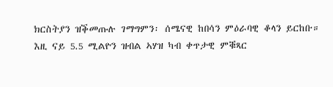ክርስትያን ዝቕመጡሉ ገማግምን፡ ሰሜናዊ ከበሳን ምዕራባዊ ቆላን ይርከቡ።
እዚ ናይ 5.5 ሚልዮን ዝብል ኣሃዝ ካብ ቀጥታዊ ምቑጻር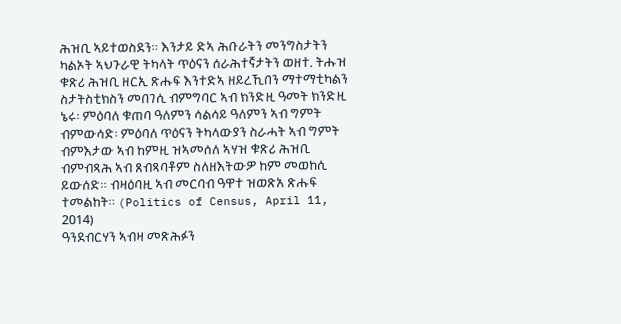ሕዝቢ ኣይተወስደን። እንታይ ድኣ ሕቡራትን መንግስታትን ካልኦት ኣህጉራዊ ትካላት ጥዕናን ሰራሕተኛታትን ወዘተ. ትሑዝ ቁጽሪ ሕዝቢ ዘርኢ ጽሑፍ እንተድኣ ዘይረኺበን ማተማቲካልን ስታትስቲክስን መበገሲ ብምግባር ኣብ ክንድዚ ዓመት ክንድዚ ኔሩ፡ ምዕባለ ቁጠባ ዓለምን ሳልሳይ ዓለምን ኣብ ግምት ብምውሳድ፡ ምዕባለ ጥዕናን ትካላውያን ስራሓት ኣብ ግምት ብምእታው ኣብ ከምዚ ዝኣመሰለ ኣሃዝ ቁጽሪ ሕዝቢ ብምብጻሕ ኣብ ጸብጻባቶም ስለዘእትውዎ ከም መወከሲ ይውሰድ። ብዛዕባዚ ኣብ መርባብ ዓዋተ ዝወጽአ ጽሑፍ ተመልከት። (Politics of Census, April 11, 2014)
ዓንደብርሃን ኣብዛ መጽሕፉን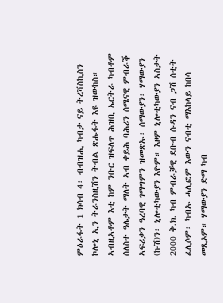ምዕራፋት 1 ክሳብ 4፡ ብብዝሒ ካብታ ናይ ትረቫስኪስን ኮሎኒ ኢን ትራንስዚሽን ትብል ጽሑፋት እዩ ዝውከስ። ኣብዚኣቶም እቲ ከም ንቡር ዝፍለጥ ሕዝቢ ኤርትራ ካብቶም ሰለስተ ዓሌታት ማለት ኣብ ቀይሕ ባሕሪን ሰሜናዊ ምብራቕ ኣፍሪቃን ዓረባዊ ገማግምን ዝመጽኡ፡ ሰማውያን፡ ሃማውያን (ኩሽ)ን፡ ኒሎቲካውያን እዮም። እዞም ኒሎቲካውያን ኣስታት 2000 ቅ.ክ. ካብ ምብራቓዊ ደቡብ ሱዳን ናብ ጋሽ ሰቲት ፈሊሶም፡ ካብኡ ሓሊፎም እውን ናብቲ ማእከላይ ከበሳ መጺኦም። ሃማውያን ድማ ካብ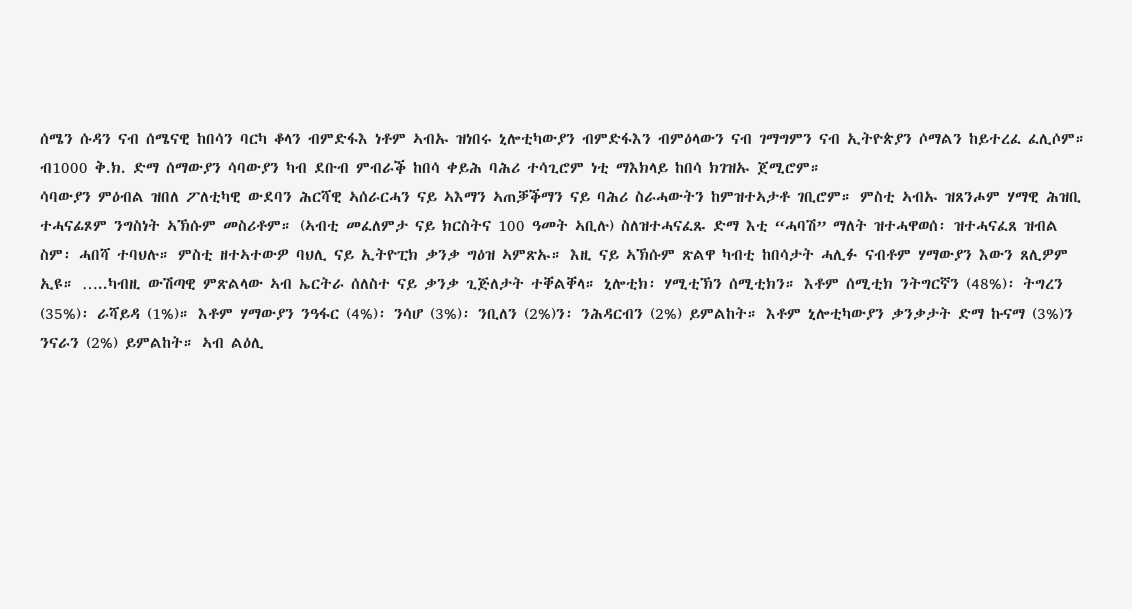ሰሜን ሱዳን ናብ ሰሜናዊ ከበሳን ባርካ ቆላን ብምድፋእ ነቶም ኣብኡ ዝነበሩ ኒሎቲካውያን ብምድፋእን ብምዕላውን ናብ ገማግምን ናብ ኢትዮጵያን ሶማልን ከይተረፈ ፈሊሶም። ብ1000 ቅ.ክ. ድማ ሰማውያን ሳባውያን ካብ ደቡብ ምብራቕ ከበሳ ቀይሕ ባሕሪ ተሳጊሮም ነቲ ማእክላይ ከበሳ ክገዝኡ ጀሚሮም።
ሳባውያን ምዕብል ዝበለ ፖለቲካዊ ውደባን ሕርሻዊ ኣሰራርሓን ናይ ኣእማን ኣጠቓቕማን ናይ ባሕሪ ስራሓውትን ከምዝተኣታቶ ገቢሮም። ምስቲ ኣብኡ ዝጸንሖም ሃማዊ ሕዝቢ ተሓናፊጾም ንግስነት ኣኽሱም መስሪቶም። (ኣብቲ መፈለምታ ናይ ክርስትና 100 ዓመት ኣቢሉ) ስለዝተሓናፈጹ ድማ እቲ “ሓባሽ” ማለት ዝተሓዋወሰ፡ ዝተሓናፈጸ ዝብል ስም፡ ሓበሻ ተባህሉ። ምስቲ ዘተኣተውዎ ባህሊ ናይ ኢትዮፒክ ቃንቃ ግዕዝ ኣምጽኡ። እዚ ናይ ኣኽሱም ጽልዋ ካብቲ ከበሳታት ሓሊፉ ናብቶም ሃማውያን እውን ጸሊዎም ኢዩ። …..ካብዚ ውሽጣዊ ምጽልላው ኣብ ኤርትራ ሰለስተ ናይ ቃንቃ ጊጅለታት ተቐልቐላ። ኒሎቲክ፡ ሃሚቲኽን ሰሚቲክን። እቶም ሰሚቲክ ንትግርኛን (48%)፡ ትግረን (35%)፡ ራሻይዳ (1%)። እቶም ሃማውያን ንዓፋር (4%)፡ ንሳሆ (3%)፡ ንቢለን (2%)ን፡ ንሕዳርብን (2%) ይምልከት። እቶም ኒሎቲካውያን ቃንቃታት ድማ ኩናማ (3%)ን ንናራን (2%) ይምልከት። ኣብ ልዕሊ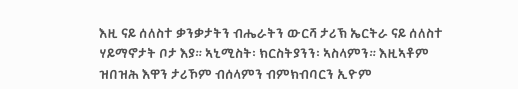እዚ ናይ ሰለስተ ቃንቃታትን ብሔራትን ውርሻ ታሪኽ ኤርትራ ናይ ሰለስተ ሃይማኖታት ቦታ እያ። ኣኒሚስት፡ ክርስትያንን፡ ኣስላምን። እዚኣቶም ዝበዝሕ እዋን ታሪኾም ብሰላምን ብምክብባርን ኢዮም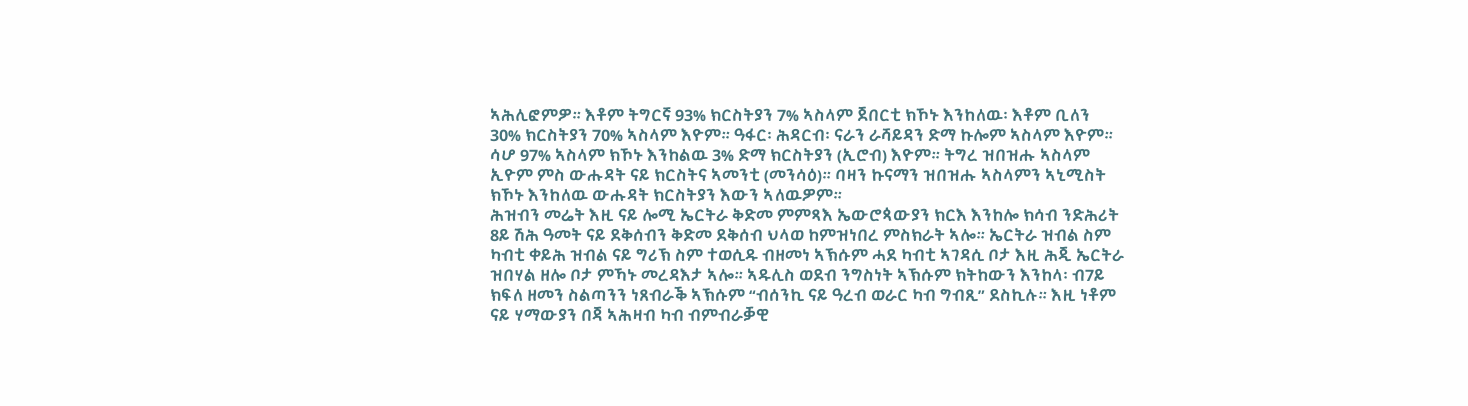ኣሕሊፎምዎ። እቶም ትግርኛ 93% ክርስትያን 7% ኣስላም ጀበርቲ ክኾኑ እንከለዉ፡ እቶም ቢለን 30% ክርስትያን 70% ኣስላም እዮም። ዓፋር፡ ሕዳርብ፡ ናራን ራሻይዳን ድማ ኩሎም ኣስላም እዮም። ሳሆ 97% ኣስላም ክኾኑ እንከልዉ 3% ድማ ክርስትያን (ኢሮብ) እዮም። ትግረ ዝበዝሑ ኣስላም ኢዮም ምስ ውሑዳት ናይ ክርስትና ኣመንቲ (መንሳዕ)። ባዛን ኩናማን ዝበዝሑ ኣስላምን ኣኒሚስት ክኾኑ እንከለዉ ውሑዳት ክርስትያን እውን ኣለዉዎም።
ሕዝብን መሬት እዚ ናይ ሎሚ ኤርትራ ቅድመ ምምጻእ ኤውሮጳውያን ክርእ እንከሎ ክሳብ ንድሕሪት 8ይ ሽሕ ዓመት ናይ ደቅሰብን ቅድመ ደቅሰብ ህላወ ከምዝነበረ ምስክራት ኣሎ። ኤርትራ ዝብል ስም ካብቲ ቀይሕ ዝብል ናይ ግሪኽ ስም ተወሲዱ ብዘመነ ኣኽሱም ሓደ ካብቲ ኣገዳሲ ቦታ እዚ ሕጂ ኤርትራ ዝበሃል ዘሎ ቦታ ምኻኑ መረዳእታ ኣሎ። ኣዱሊስ ወደብ ንግስነት ኣኽሱም ክትከውን እንከላ፡ ብ7ይ ክፍለ ዘመን ስልጣንን ነጸብራቕ ኣኽሱም “ብሰንኪ ናይ ዓረብ ወራር ካብ ግብጺ” ደስኪሉ። እዚ ነቶም ናይ ሃማውያን በጃ ኣሕዛብ ካብ ብምብራቓዊ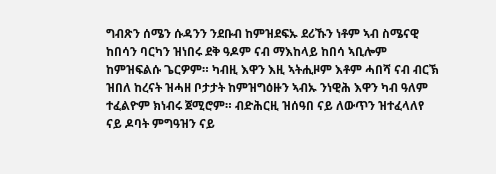ግብጽን ሰሜን ሱዳንን ንደቡብ ከምዝደፍኡ ደሪኹን ነቶም ኣብ ስሜናዊ ከበሳን ባርካን ዝነበሩ ደቅ ዓዶም ናብ ማእከላይ ከበሳ ኣቢሎም ከምዝፍልሱ ጌርዎም። ካብዚ እዋን እዚ ኣትሒዞም እቶም ሓበሻ ናብ ብርኽ ዝበለ ከረናት ዝሓዘ ቦታታት ከምዝግዕዙን ኣብኡ ንነዊሕ እዋን ካብ ዓለም ተፈልዮም ክነብሩ ጀሚሮም። ብድሕርዚ ዝሰዓበ ናይ ለውጥን ዝተፈላለየ ናይ ዶባት ምግዓዝን ናይ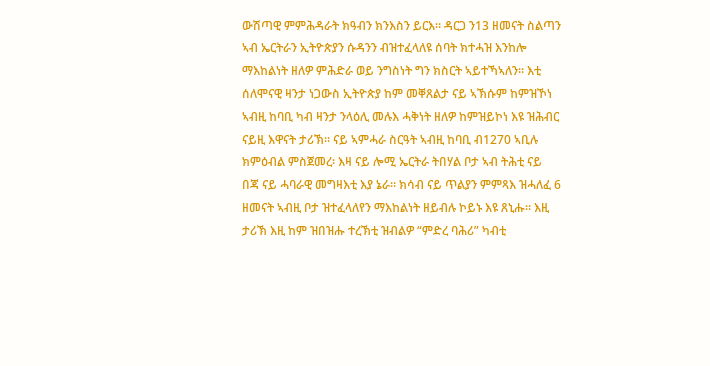ውሽጣዊ ምምሕዳራት ክዓብን ክንእስን ይርእ። ዳርጋ ን13 ዘመናት ስልጣን ኣብ ኤርትራን ኢትዮጵያን ሱዳንን ብዝተፈላለዩ ሰባት ክተሓዝ እንከሎ ማእከልነት ዘለዎ ምሕድራ ወይ ንግስነት ግን ክስርት ኣይተኻኣለን። እቲ ሰለሞናዊ ዛንታ ነጋውስ ኢትዮጵያ ከም መቐጸልታ ናይ ኣኽሱም ከምዝኾነ ኣብዚ ከባቢ ካብ ዛንታ ንላዕሊ መሉእ ሓቅነት ዘለዎ ከምዝይኮነ እዩ ዝሕብር ናይዚ እዋናት ታሪኽ። ናይ ኣምሓራ ስርዓት ኣብዚ ከባቢ ብ1270 ኣቢሉ ክምዕብል ምስጀመረ፡ እዛ ናይ ሎሚ ኤርትራ ትበሃል ቦታ ኣብ ትሕቲ ናይ በጃ ናይ ሓባራዊ መግዛእቲ እያ ኔራ። ክሳብ ናይ ጥልያን ምምጻእ ዝሓለፈ 6 ዘመናት ኣብዚ ቦታ ዝተፈላለየን ማእከልነት ዘይብሉ ኮይኑ እዩ ጸኒሑ። እዚ ታሪኽ እዚ ከም ዝበዝሑ ተረኽቲ ዝብልዎ “ምድረ ባሕሪ” ካብቲ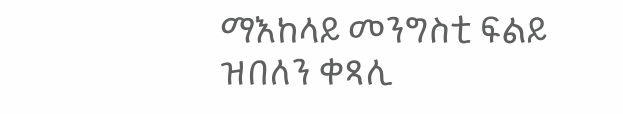ማእከላይ መንግስቲ ፍልይ ዝበለን ቀጻሊ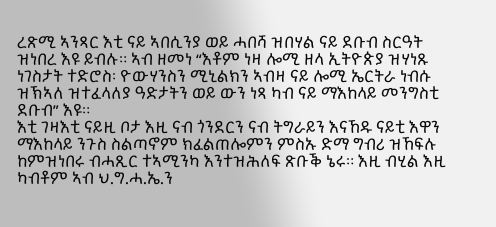ረጽሚ ኣንጻር እቲ ናይ ኣበሲንያ ወይ ሓበሻ ዝበሃል ናይ ደቡብ ስርዓት ዝነበረ እዩ ይብሉ። ኣብ ዘመነ “እቶም ነዛ ሎሚ ዘላ ኢትዮጵያ ዝሃነጹ ነገስታት ተድሮስ፡ ዮውሃንስን ሚኒልክን ኣብዛ ናይ ሎሚ ኤርትራ ነብሱ ዝኽኣለ ዝተፈላለያ ዓድታትን ወይ ውን ነጻ ካብ ናይ ማእከላይ መንግስቲ ደቡብ” እዩ።
እቲ ገዛእቲ ናይዚ ቦታ እዚ ናብ ጎንደርን ናብ ትግራይን እናኸዱ ናይቲ እዋን ማእከላይ ንጉስ ስልጣኖም ክፈልጠሎምን ምስኡ ድማ ግብሪ ዝኸፍሉ ከምዝነበሩ ብሓጺር ተኣሚንካ እንተዝሕለፍ ጽቡቕ ኔሩ። እዚ ብሂል እዚ ካብቶም ኣብ ህ.ግ.ሓ.ኤ.ን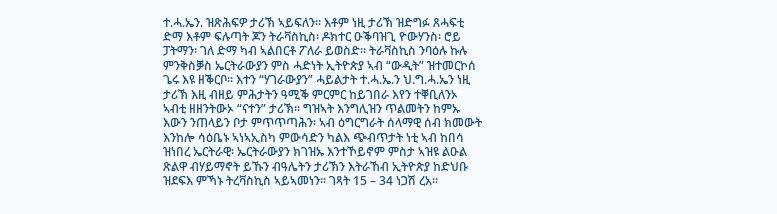ተ.ሓ.ኤን. ዝጽሕፍዎ ታሪኽ ኣይፍለን። እቶም ነዚ ታሪኽ ዝድግፉ ጸሓፍቲ ድማ እቶም ፍሉጣት ጆን ትራቫስኪስ፡ ዶክተር ዑቕባዝጊ ዮውሃንስ፡ ሮይ ፓትማን፡ ገለ ድማ ካብ ኣልበርቶ ፖለራ ይወስድ። ትራቫስኪስ ንባዕሉ ኩሉ ምንቅስቓስ ኤርትራውያን ምስ ሓድነት ኢትዮጵያ ኣብ “ውዲት” ዝተመርኮሰ ጌሩ እዩ ዘቕርቦ። እተን “ሃገራውያን” ሓይልታት ተ.ሓ.ኤ.ን ህ.ግ.ሓ.ኤን ነዚ ታሪኽ እዚ ብዘይ ምሕታትን ዓሚቕ ምርምር ከይገበራ እየን ተቐቢለንኦ ኣብቲ ዘዘንትውኦ “ናተን” ታሪኽ። ግዝኣት እንግሊዝን ጥልመትን ከምኡ እውን ንጠላይን ቦታ ምጥጥጣሕን፡ ኣብ ዕግርግራት ሰላማዊ ሰብ ክመውት እንከሎ ሳዕቤኑ ኣነኣኢስካ ምውሳድን ካልእ ጭብጥታት ነቲ ኣብ ከበሳ ዝነበረ ኤርትራዊ፡ ኤርትራውያን ክገዝኡ እንተኾይኖም ምስታ ኣዝዩ ልዑል ጽልዋ ብሃይማኖት ይኹን ብዓሌትን ታሪኽን እትራኸብ ኢትዮጵያ ከድህቡ ዝደፍእ ምኻኑ ትረቫስኪስ ኣይኣመነን። ገጻት 15 – 34 ነጋሽ ረአ።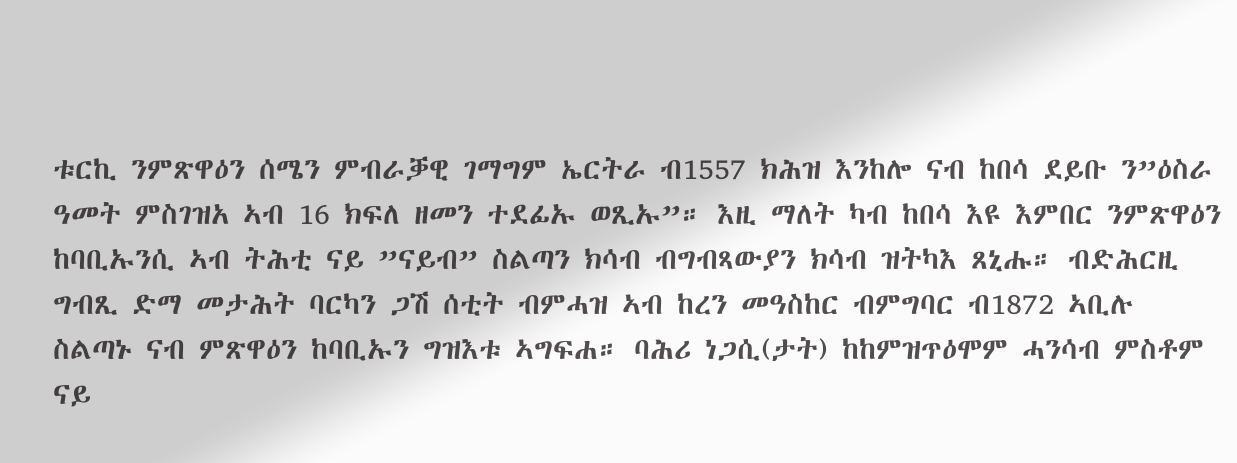ቱርኪ ንምጽዋዕን ሰሜን ምብራቓዊ ገማግም ኤርትራ ብ1557 ክሕዝ እንከሎ ናብ ከበሳ ደይቡ ን”ዕስራ ዓመት ምስገዝአ ኣብ 16 ክፍለ ዘመን ተደፊኡ ወጺኡ”። እዚ ማለት ካብ ከበሳ እዩ እምበር ንምጽዋዕን ከባቢኡንሲ ኣብ ትሕቲ ናይ ”ናይብ” ስልጣን ክሳብ ብግብጻውያን ክሳብ ዝትካእ ጸኒሑ። ብድሕርዚ ግብጺ ድማ መታሕት ባርካን ጋሽ ሰቲት ብምሓዝ ኣብ ከረን መዓስከር ብምግባር ብ1872 ኣቢሉ ስልጣኑ ናብ ምጽዋዕን ከባቢኡን ግዝእቱ ኣግፍሐ። ባሕሪ ነጋሲ(ታት) ከከምዝጥዕሞም ሓንሳብ ምስቶም ናይ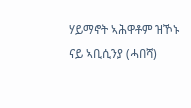ሃይማኖት ኣሕዋቶም ዝኾኑ ናይ ኣቢሲንያ (ሓበሻ)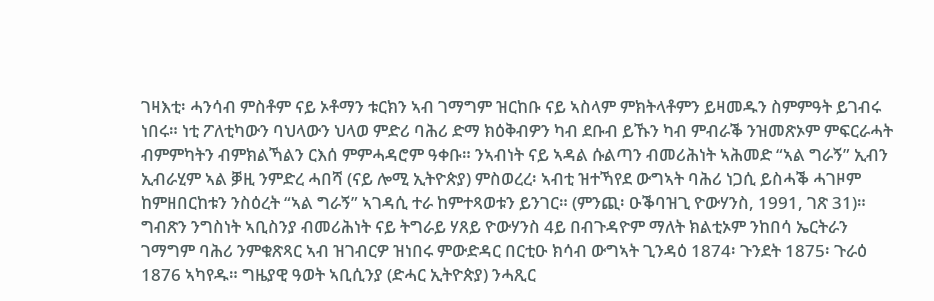ገዛእቲ፡ ሓንሳብ ምስቶም ናይ ኦቶማን ቱርክን ኣብ ገማግም ዝርከቡ ናይ ኣስላም ምክትላቶምን ይዛመዱን ስምምዓት ይገብሩ ነበሩ። ነቲ ፖለቲካውን ባህላውን ህላወ ምድሪ ባሕሪ ድማ ክዕቅብዎን ካብ ደቡብ ይኹን ካብ ምብራቕ ንዝመጽኦም ምፍርራሓት ብምምካትን ብምክልኻልን ርእሰ ምምሓዳሮም ዓቀቡ። ንኣብነት ናይ ኣዳል ሱልጣን ብመሪሕነት ኣሕመድ “ኣል ግራኝ” ኢብን ኢብራሂም ኣል ቓዚ ንምድረ ሓበሻ (ናይ ሎሚ ኢትዮጵያ) ምስወረረ፡ ኣብቲ ዝተኻየደ ውግኣት ባሕሪ ነጋሲ ይስሓቕ ሓገዞም ከምዘበርከቱን ንስዕረት “ኣል ግራኝ” ኣገዳሲ ተራ ከምተጻወቱን ይንገር። (ምንጪ፡ ዑቕባዝጊ ዮውሃንስ, 1991, ገጽ 31)።
ግብጽን ንግስነት ኣቢስንያ ብመሪሕነት ናይ ትግራይ ሃጸይ ዮውሃንስ 4ይ በብጉዳዮም ማለት ክልቲኦም ንከበሳ ኤርትራን ገማግም ባሕሪ ንምቁጽጻር ኣብ ዝገብርዎ ዝነበሩ ምውድዳር በርቲዑ ክሳብ ውግኣት ጊንዳዕ 1874፡ ጉንደት 1875፡ ጉራዕ 1876 ኣካየዱ። ግዜያዊ ዓወት ኣቢሲንያ (ድሓር ኢትዮጵያ) ንሓጺር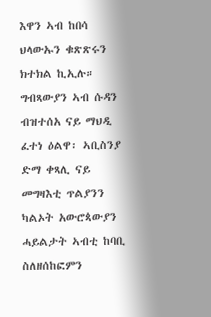እዋን ኣብ ከበሳ ህላውኡን ቁጽጽሩን ክተክል ኪኢሉ። ግብጻውያን ኣብ ሱዳን ብዝተሰአ ናይ ማህዲ ፈተነ ዕልዋ፡ ኣቢስንያ ድማ ቀጻሊ ናይ መግዛእቲ ጥልያንን ካልኦት አውሮጳውያን ሓይልታት ኣብቲ ከባቢ ስለዘሰከፎምን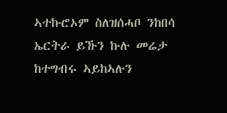ኣተኩሮኦም ስለዝሰሓቦ ንከበሳ ኤርትራ ይኹን ኩሉ መሬታ ከተግብሩ ኣይከኣሉን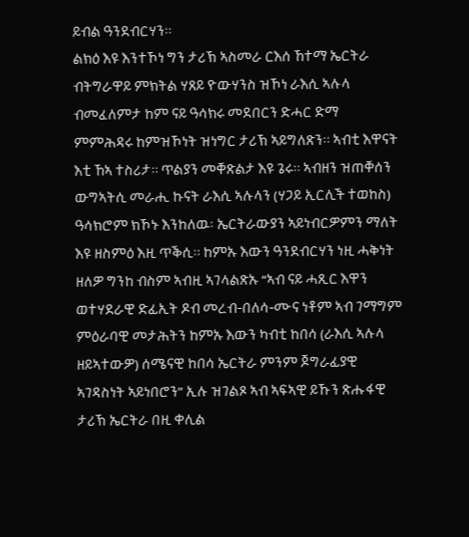ይብል ዓንደብርሃን።
ልክዕ እዩ እንተኾነ ግን ታሪኽ ኣስመራ ርእሰ ኸተማ ኤርትራ ብትግራዋይ ምክትል ሃጸይ ዮውሃንስ ዝኾነ ራእሲ ኣሉላ ብመፈለምታ ከም ናይ ዓሳክሩ መደበርን ድሓር ድማ ምምሕዳሩ ከምዝኾነት ዝነግር ታሪኽ ኣይግለጽን። ኣብቲ እዋናት እቲ ኸኣ ተስሪታ። ጥልያን መቐጽልታ እዩ ጌሩ። ኣብዘን ዝጠቐሰን ውግኣትሲ መራሒ ኩናት ራእሲ ኣሉላን (ሃጋይ ኢርሊች ተወከስ) ዓሳክሮም ክኾኑ እንከለዉ፡ ኤርትራውያን ኣይነብርዎምን ማለት እዩ ዘስምዕ እዚ ጥቕሲ። ከምኡ እውን ዓንደብርሃን ነዚ ሓቅነት ዘለዎ ግንከ ብስም ኣብዚ ኣገላልጽኡ “ኣብ ናይ ሓጺር እዋን ወተሃደራዊ ድፊኢት ዶብ መረብ-በለሳ-ሙና ነቶም ኣብ ገማግም ምዕራባዊ መታሕትን ከምኡ እውን ካብቲ ከበሳ (ራእሲ ኣሉላ ዘይኣተውዎ) ሰሜናዊ ከበሳ ኤርትራ ምንም ጆግራፊያዊ ኣገዳስነት ኣይነበሮን” ኢሉ ዝገልጾ ኣብ ኣፍኣዊ ይኹን ጽሑፋዊ ታሪኽ ኤርትራ በዚ ቀሊል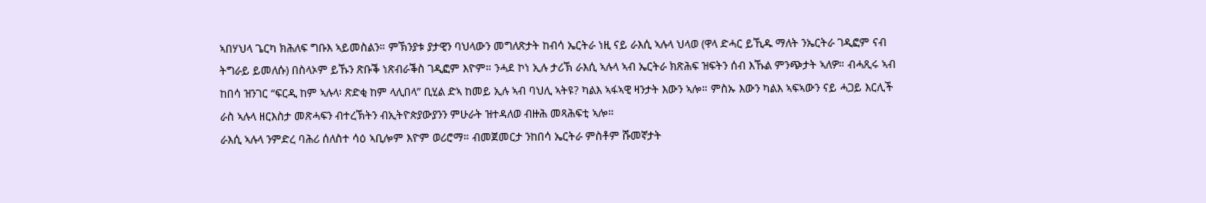ኣበሃህላ ጌርካ ክሕለፍ ግቡእ ኣይመስልን። ምኽንያቱ ያታዊን ባህላውን መግለጽታት ከብሳ ኤርትራ ነዚ ናይ ራእሲ ኣሉላ ህላወ (ዋላ ድሓር ይኺዱ ማለት ንኤርትራ ገዲፎም ናብ ትግራይ ይመለሱ) በስላኦም ይኹን ጽቡቕ ነጽብራቕስ ገዲፎም እዮም። ንሓደ ኮነ ኢሉ ታሪኽ ራእሲ ኣሉላ ኣብ ኤርትራ ክጽሕፍ ዝፍትን ሰብ እኹል ምንጭታት ኣለዎ። ብሓጺሩ ኣብ ከበሳ ዝንገር “ፍርዲ ከም ኣሉላ፡ ጽድቂ ከም ላሊበላ” ቢሂል ድኣ ከመይ ኢሉ ኣብ ባህሊ ኣትዩ? ካልእ ኣፋኣዊ ዛንታት እውን ኣሎ። ምስኡ እውን ካልእ ኣፍኣውን ናይ ሓጋይ እርሊች ራስ ኣሉላ ዘርእስታ መጽሓፍን ብተረኽትን ብኢትዮጵያውያንን ምሁራት ዝተዳለወ ብዙሕ መጻሕፍቲ ኣሎ።
ራእሲ ኣሉላ ንምድረ ባሕሪ ሰለስተ ሳዕ ኣቢሎም እዮም ወሪሮማ። ብመጀመርታ ንከበሳ ኤርትራ ምስቶም ሹመኛታት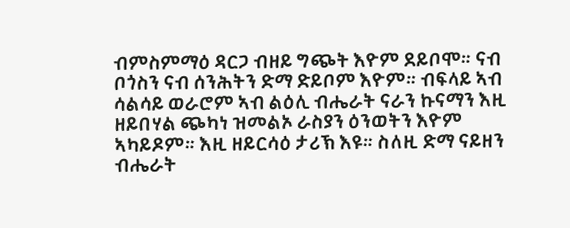ብምስምማዕ ዳርጋ ብዘይ ግጭት እዮም ደይቦሞ። ናብ ቦጎስን ናብ ሰንሕትን ድማ ድይቦም እዮም። ብፍላይ ኣብ ሳልሳይ ወራሮም ኣብ ልዕሊ ብሔራት ናራን ኩናማን እዚ ዘይበሃል ጭካነ ዝመልኦ ራስያን ዕንወትን እዮም ኣካይዶም። እዚ ዘይርሳዕ ታሪኽ እዩ። ስለዚ ድማ ናይዘን ብሔራት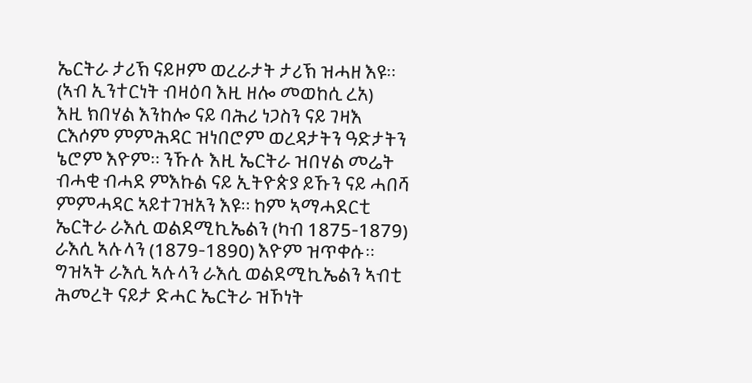ኤርትራ ታሪኽ ናይዞም ወረራታት ታሪኽ ዝሓዘ እዩ። (ኣብ ኢንተርነት ብዛዕባ እዚ ዘሎ መወከሲ ረአ)
እዚ ክበሃል እንከሎ ናይ ባሕሪ ነጋስን ናይ ገዛእ ርእሶም ምምሕዳር ዝነበሮም ወረዳታትን ዓድታትን ኔሮም እዮም። ንኹሉ እዚ ኤርትራ ዝበሃል መሬት ብሓቂ ብሓደ ምእኩል ናይ ኢትዮጵያ ይኹን ናይ ሓበሻ ምምሓዳር ኣይተገዝአን እዩ። ከም ኣማሓደርቲ ኤርትራ ራእሲ ወልደሚኪኤልን (ካብ 1875-1879) ራእሲ ኣሉላን (1879-1890) እዮም ዝጥቀሱ። ግዝኣት ራእሲ ኣሉላን ራእሲ ወልደሚኪኤልን ኣብቲ ሕመረት ናይታ ድሓር ኤርትራ ዝኾነት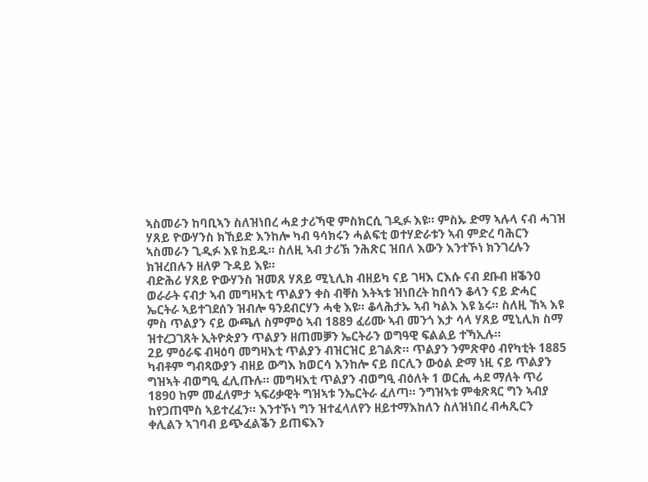ኣስመራን ከባቢኣን ስለዝነበረ ሓደ ታሪኻዊ ምስክርሲ ገዲፉ እዩ። ምስኡ ድማ ኣሉላ ናብ ሓገዝ ሃጸይ ዮውሃንስ ክኸይድ እንከሎ ካብ ዓሳክሩን ሓልፍቲ ወተሃድራቱን ኣብ ምድረ ባሕርን ኣስመራን ጊዲፉ እዩ ከይዱ። ስለዚ ኣብ ታሪኽ ንሕጽር ዝበለ እውን እንተኾነ ክንገረሉን ክዝረበሉን ዘለዎ ጉዳይ እዩ።
ብድሕሪ ሃጸይ ዮውሃንስ ዝመጸ ሃጸይ ሚኒሊክ ብዘይካ ናይ ገዛእ ርእሱ ናብ ደቡብ ዘቕንዐ ወራራት ናብታ ኣብ መግዛእቲ ጥልያን ቀስ ብቐስ እትኣቱ ዝነበረት ከበሳን ቆላን ናይ ድሓር ኤርትራ ኣይተገደሰን ዝብሎ ዓንደብርሃን ሓቂ እዩ። ቆላሕታኡ ኣብ ካልእ እዩ ኔሩ። ስለዚ ኸኣ እዩ ምስ ጥልያን ናይ ውጫለ ስምምዕ ኣብ 1889 ፈሪሙ ኣብ መንጎ እታ ሳላ ሃጸይ ሚኒሊክ ስማ ዝተረጋገጸት ኢትዮጵያን ጥልያን ዘጠመቓን ኤርትራን ወግዓዊ ፍልልይ ተኻኢሉ።
2ይ ምዕራፍ ብዛዕባ መግዛእቲ ጥልያን ብዝርዝር ይገልጽ። ጥልያን ንምጽዋዕ ብየካቲት 1885 ካብቶም ግብጻውያን ብዘይ ውግእ ክወርሳ እንከሎ ናይ በርሊን ውዕል ድማ ነዚ ናይ ጥልያን ግዝኣት ብወግዒ ፈሊጡሉ። መግዛእቲ ጥልያን ብወግዒ ብዕለት 1 ወርሒ ሓደ ማለት ጥሪ 1890 ከም መፈለምታ ኣፍሪቃዊት ግዝኣቱ ንኤርትራ ፈለጣ። ንግዝኣቱ ምቁጽጻር ግን ኣብያ ከየጋጠሞስ ኣይተረፈን። እንተኾነ ግን ዝተፈላለየን ዘይተማእከለን ስለዝነበረ ብሓጺርን ቀሊልን ኣገባብ ይጭፈልቕን ይጠፍእን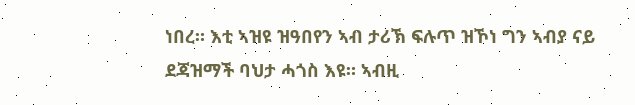ነበረ። እቲ ኣዝዩ ዝዓበየን ኣብ ታሪኽ ፍሉጥ ዝኾነ ግን ኣብያ ናይ ደጃዝማች ባህታ ሓጎስ እዩ። ኣብዚ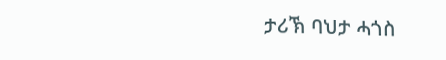ታሪኽ ባህታ ሓጎስ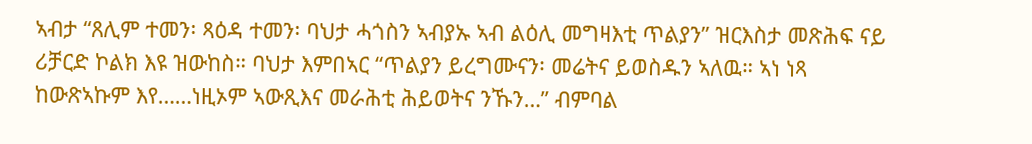ኣብታ “ጸሊም ተመን፡ ጻዕዳ ተመን፡ ባህታ ሓጎስን ኣብያኡ ኣብ ልዕሊ መግዛእቲ ጥልያን” ዝርእስታ መጽሕፍ ናይ ሪቻርድ ኮልክ እዩ ዝውከስ። ባህታ እምበኣር “ጥልያን ይረግሙናን፡ መሬትና ይወስዱን ኣለዉ። ኣነ ነጻ ከውጽኣኩም እየ……ነዚኦም ኣውጺእና መራሕቲ ሕይወትና ንኹን…” ብምባል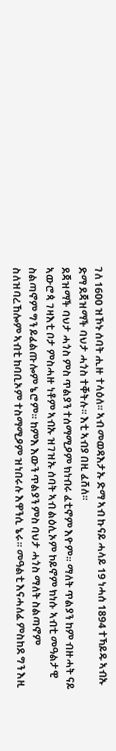ገለ 1600 ዝኾኑ ሰባት ሒዙ ተላዕለ። ኣብ መወዳእታኡ ድማ ኣብ ኩናይ ሓላይ 19 ነሓሰ 1894 ተኻይዱ ኣብኡ ድማ ደጃዝማች ባህታ ሓጎስ ተቐትሉ። እቲ ኣብያ በዚ ፈሸለ።
ደጃዝማች ባህታ ሓጎስ ምስ ጥልያን ተሰማሚዖም ክነብሩ ፈቲኖም እዮም። ማለት ጥልያን ከም ብዙሓት ናይ ኣውሮጳ ገዛእቲ ቦታ ምስሓዙ ነቶም ኣብኡ ዝገዝኡ ሰባት ኣብ ልዕሊኦም ኮይኖም ክነሱ ኣብቲ መዓልታዊ ስልጣኖም ግን ይፈልጡሎም ኔሮም። ከምእ እውን ጥልያን ምስ ባህታ ሓጎስ ማለት ስልጣኖም ስለዝባረኸሎም ኣብቲ ከባቢኦም ተስማሚዖም ዝነበሩሉ እዋንሲ ኔሩ። መዓልቲ እናሓለፈ ምስከደ ግን እዚ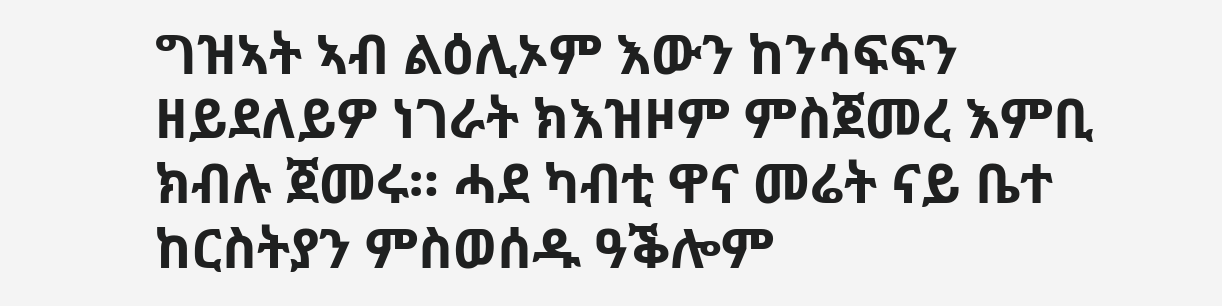ግዝኣት ኣብ ልዕሊኦም እውን ከንሳፍፍን ዘይደለይዎ ነገራት ክእዝዞም ምስጀመረ እምቢ ክብሉ ጀመሩ። ሓደ ካብቲ ዋና መሬት ናይ ቤተ ከርስትያን ምስወሰዱ ዓቕሎም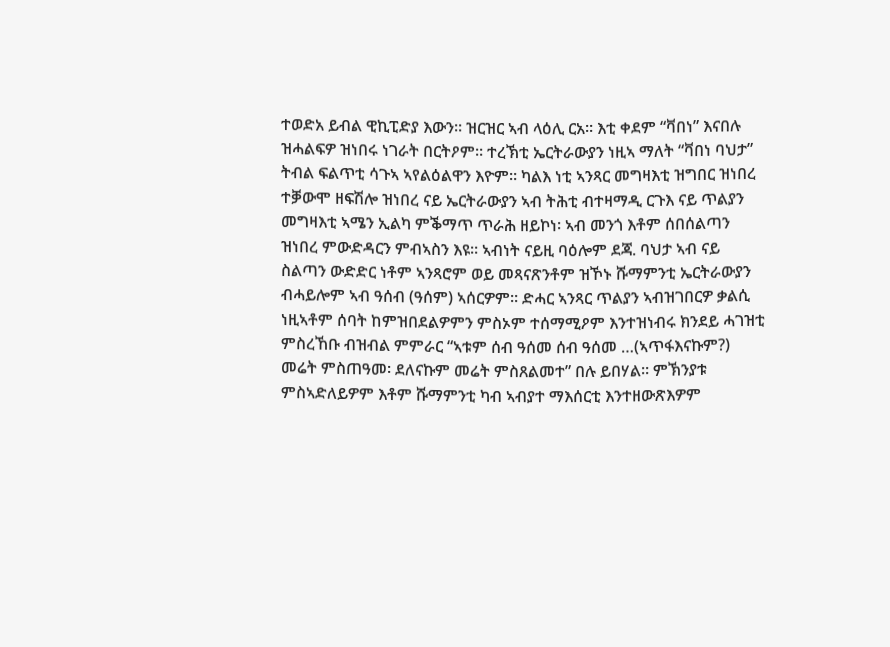ተወድአ ይብል ዊኪፒድያ እውን። ዝርዝር ኣብ ላዕሊ ርአ። እቲ ቀደም “ቫበነ” እናበሉ ዝሓልፍዎ ዝነበሩ ነገራት በርትዖም። ተረኽቲ ኤርትራውያን ነዚኣ ማለት “ቫበነ ባህታ” ትብል ፍልጥቲ ሳጉኣ ኣየልዕልዋን እዮም። ካልእ ነቲ ኣንጻር መግዛእቲ ዝግበር ዝነበረ ተቓውሞ ዘፍሽሎ ዝነበረ ናይ ኤርትራውያን ኣብ ትሕቲ ብተዛማዲ ርጉእ ናይ ጥልያን መግዛእቲ ኣሜን ኢልካ ምቕማጥ ጥራሕ ዘይኮነ፡ ኣብ መንጎ እቶም ሰበሰልጣን ዝነበረ ምውድዳርን ምብኣስን እዩ። ኣብነት ናይዚ ባዕሎም ደጃ. ባህታ ኣብ ናይ ስልጣን ውድድር ነቶም ኣንጻሮም ወይ መጻናጽንቶም ዝኾኑ ሹማምንቲ ኤርትራውያን ብሓይሎም ኣብ ዓሰብ (ዓሰም) ኣሰርዎም። ድሓር ኣንጻር ጥልያን ኣብዝገበርዎ ቃልሲ ነዚኣቶም ሰባት ከምዝበደልዎምን ምስኦም ተሰማሚዖም እንተዝነብሩ ክንደይ ሓገዝቲ ምስረኸቡ ብዝብል ምምራር “ኣቱም ሰብ ዓሰመ ሰብ ዓሰመ …(ኣጥፋእናኩም?) መሬት ምስጠዓመ፡ ደለናኩም መሬት ምስጸልመተ” በሉ ይበሃል። ምኽንያቱ ምስኣድለይዎም እቶም ሹማምንቲ ካብ ኣብያተ ማእሰርቲ እንተዘውጽእዎም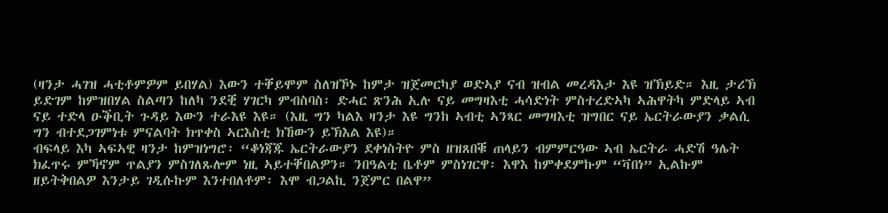(ዛንታ ሓገዝ ሓቲቶምዎም ይበሃል) እውን ተቐይሞም ስለዝኾኑ ከምታ ዝጀመርካያ ወድኣያ ናብ ዝብል መረዳእታ እዩ ዝኽይድ። እዚ ታሪኽ ይድገም ከምዝበሃል ስልጣን ከለካ ንደቒ ሃገርካ ምብስባስ፡ ድሓር ጽንሕ ኢሉ ናይ መግዛእቲ ሓሳድነት ምስተረድኣካ ኣሕዋትካ ምድላይ ኣብ ናይ ተድላ ዑቕቢት ጉዳይ እውን ተራእዩ እዩ። (እዚ ግን ካልእ ዛንታ እዩ ግንከ ኣብቲ ኣንጻር መግዛእቲ ዝግበር ናይ ኤርትራውያን ቃልሲ ግን ብተደጋገምነቱ ምናልባት ክጥቀስ ኣርእስቲ ክኸውን ይኽእል እዩ)።
ብፍላይ እካ ኣፍኣዊ ዛንታ ከምዝነግሮ፡ “ቆነጃጁ ኤርትራውያን ደቀነስትዮ ምስ ዘዝጸበቑ ጠላይን ብምምርዓው ኣብ ኤርትራ ሓድሽ ዓሌት ክፈጥሩ ምኻኖም ጥልያን ምስገለጹሎም ነዚ ኣይተቐበልዎን። ንበዓልቲ ቤቶም ምስነገርዋ፡ እዋእ ከምቀደምኩም “ቫበነ” ኢልኩም ዘይትቅበልዎ እንታይ ገዲሱኩም እንተበለቶም፡ እሞ ብጋልኪ ንጀምር በልዋ”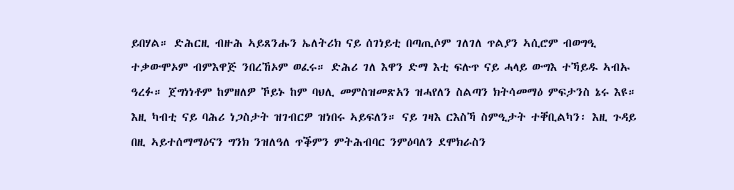ይበሃል። ድሕርዚ ብዙሕ ኣይጸንሑን ኤለትሪክ ናይ ሰገነይቲ በጣጢሶም ገለገለ ጥልያን ኣሲሮም ብወግዒ ተቃውሞኦም ብምእዋጅ ንበረኸኦም ወፈሩ። ድሕሪ ገለ እዋን ድማ እቲ ፍሉጥ ናይ ሓላይ ውግእ ተኻይዱ ኣብኡ ዓረፉ። ጀግነነቶም ከምዘለዎ ኾይኑ ከም ባህሊ መምስዝመጽአን ዝሓየለን ስልጣን ክትሳመማዕ ምፍታንስ ኔሩ እዩ። እዚ ካብቲ ናይ ባሕሪ ነጋስታት ዝገብርዎ ዝነበሩ ኣይፍለን። ናይ ገዛእ ርእስኻ ስምዒታት ተቐቢልካን፡ እዚ ጉዳይ በዚ ኣይተሰማማዕናን ግንክ ንዝለዓለ ጥቕምን ምትሕብባር ንምዕባለን ደሞክራስን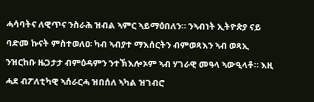ሓሳባትና ለዊጥና ንስራሕ ዝብል ኣምር ኣይማዕበለን። ንኣብነት ኢትዮጵያ ናይ ባድመ ኩናት ምስተወለዐ፡ ካብ ኣብያተ ማእሰርትን ብምወጻእን ኣብ ወጻኢ ንዝርከቡ ዜጋታታ ብምዕዳምን ንተኽእሎኦም ኣብ ሃገራዊ መዓላ ኣውዒላቶ። እዚ ሓደ ብፖለቲካዊ ኣሰራርሓ ዝበሰለ ኣካል ዝገብሮ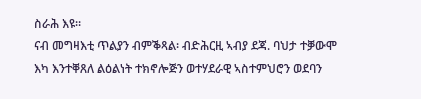ስራሕ እዩ።
ናብ መግዛእቲ ጥልያን ብምቕጻል፡ ብድሕርዚ ኣብያ ደጃ. ባህታ ተቓውሞ እካ እንተቐጸለ ልዕልነት ተክኖሎጅን ወተሃደራዊ ኣስተምህሮን ወደባን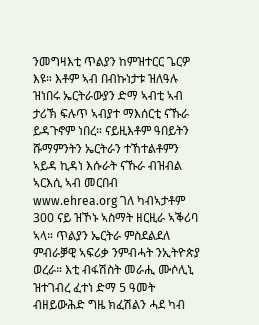ንመግዛእቲ ጥልያን ከምዝተርር ጌርዎ እዩ። እቶም ኣብ በብኩነታቱ ዝለዓሉ ዝነበሩ ኤርትራውያን ድማ ኣብቲ ኣብ ታሪኽ ፍሉጥ ኣብያተ ማእሰርቲ ናኹራ ይዳጉኖም ነበረ። ናይዚእቶም ዓበይትን ሹማምንትን ኤርትራን ተኸተልቶምን ኣይዳ ኪዳነ እሱራት ናኹራ ብዝብል ኣርእሲ ኣብ መርበብ www.ehrea.org ገለ ካብኣታቶም 300 ናይ ዝኾኑ ኣስማት ዘርዚራ ኣቕሪባ ኣላ። ጥልያን ኤርትራ ምስደልደለ ምብራቓዊ ኣፍሪቃ ንምብሓት ንኢትዮጵያ ወረራ። እቲ ብፋሽስት መራሒ ሙሶሊኒ ዝተገብረ ፈተነ ድማ 5 ዓመት ብዘይውሕድ ግዜ ክፈሽልን ሓደ ካብ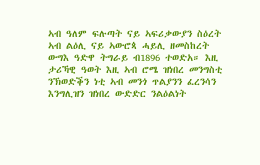ኣብ ዓለም ፍሉጣት ናይ ኣፍሪቃውያን ስዕረት ኣብ ልዕሊ ናይ ኣውሮጳ ሓይሊ ዘመስከረት ውግእ ዓድዋ ትግራይ ብ1896 ተወድአ። እዚ ታሪኻዊ ዓወት እዚ ኣብ ሮሜ ዝነበረ መንግስቲ ንኽወድቕን ነቲ ኣብ መንጎ ጥልያንን ፈረንሳን እንግሊዝን ዝነበረ ውድድር ንልዕልነት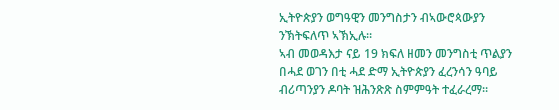ኢትዮጵያን ወግዓዊን መንግስታን ብኣውሮጳውያን ንኽትፍለጥ ኣኽኢሉ።
ኣብ መወዳእታ ናይ 19 ክፍለ ዘመን መንግስቲ ጥልያን በሓደ ወገን በቲ ሓደ ድማ ኢትዮጵያን ፈረንሳን ዓባይ ብሪጣንያን ዶባት ዝሕንጽጽ ስምምዓት ተፈራረማ።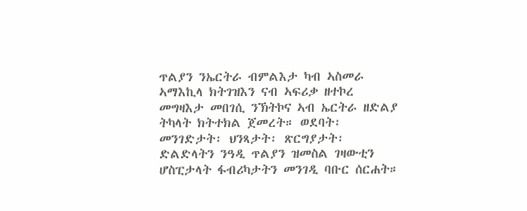ጥልያን ንኤርትራ ብምልእታ ካብ ኣስመራ ኣማእኪላ ክትገዝእን ናብ ኣፍሪቃ ዘተኮረ መግዛእታ መበገሲ ንኽትኮና ኣብ ኤርትራ ዘድልያ ትካላት ክትተክል ጀመረት። ወደባት፡ መንገድታት፡ ህንጻታት፡ ጽርግያታት፡ ድልድላትን ንዓዲ ጥልያን ዝመስል ገዛውቲን ሆስፒታላት ፋብሪካታትን መንገዲ ባቡር ሰርሐት።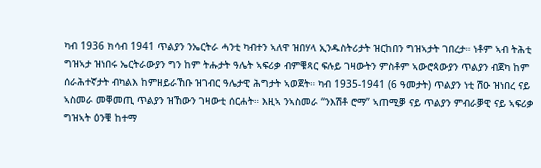ካብ 1936 ክሳብ 1941 ጥልያን ንኤርትራ ሓንቲ ካብተን ኣለዋ ዝበሃላ ኢንዱስትሪታት ዝርከበን ግዝኣታት ገበረታ። ነቶም ኣብ ትሕቲ ግዝኣታ ዝነበሩ ኤርትራውያን ግን ከም ትሑታት ዓሌት ኣፍሪቃ ብምቑጻር ፍሉይ ገዛውትን ምስቶም ኣውሮጳውያን ጥልያን ብጀካ ከም ሰራሕተኛታት ብካልእ ከምዘይራኸቡ ዝገብር ዓሌታዊ ሕግታት ኣወጀት። ካብ 1935-1941 (6 ዓመታት) ጥልያን ነቲ ሽዑ ዝነበረ ናይ ኣስመራ መቐመጢ ጥልያን ዝኸውን ገዛውቲ ሰርሐት። እዚኣ ንኣስመራ “ንእሽቶ ሮማ” ኣጠሚቓ ናይ ጥልያን ምብራቓዊ ናይ ኣፍሪቃ ግዝኣት ዕንቑ ከተማ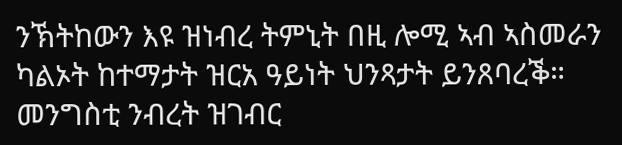ንኽትከውን እዩ ዝነብረ ትምኒት በዚ ሎሚ ኣብ ኣስመራን ካልኦት ከተማታት ዝርአ ዓይነት ህንጻታት ይንጸባረቕ። መንግስቲ ንብረት ዝገብር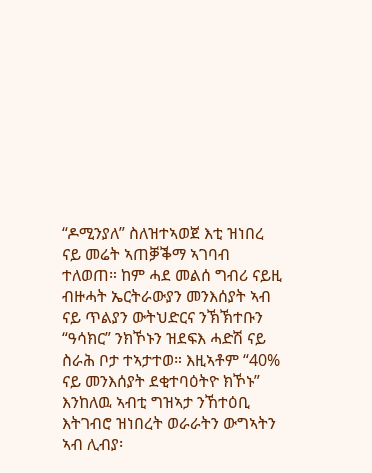“ዶሚንያለ” ስለዝተኣወጀ እቲ ዝነበረ ናይ መሬት ኣጠቓቕማ ኣገባብ ተለወጠ። ከም ሓደ መልሰ ግብሪ ናይዚ ብዙሓት ኤርትራውያን መንእሰያት ኣብ ናይ ጥልያን ውትህድርና ንኽኽተቡን “ዓሳክር” ንክኾኑን ዝደፍእ ሓድሽ ናይ ስራሕ ቦታ ተኣታተወ። እዚኣቶም “40% ናይ መንእሰያት ደቂተባዕትዮ ክኾኑ” እንከለዉ ኣብቲ ግዝኣታ ንኸተዕቢ እትገብሮ ዝነበረት ወራራትን ውግኣትን ኣብ ሊብያ፡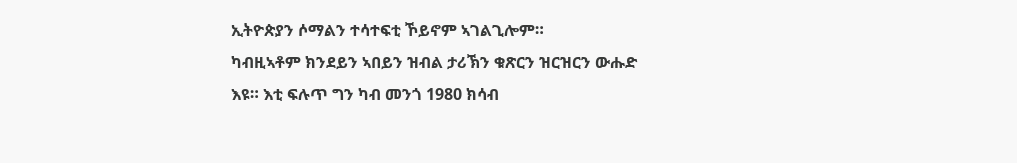ኢትዮጵያን ሶማልን ተሳተፍቲ ኾይኖም ኣገልጊሎም።
ካብዚኣቶም ክንደይን ኣበይን ዝብል ታሪኽን ቁጽርን ዝርዝርን ውሑድ እዩ። እቲ ፍሉጥ ግን ካብ መንጎ 1980 ክሳብ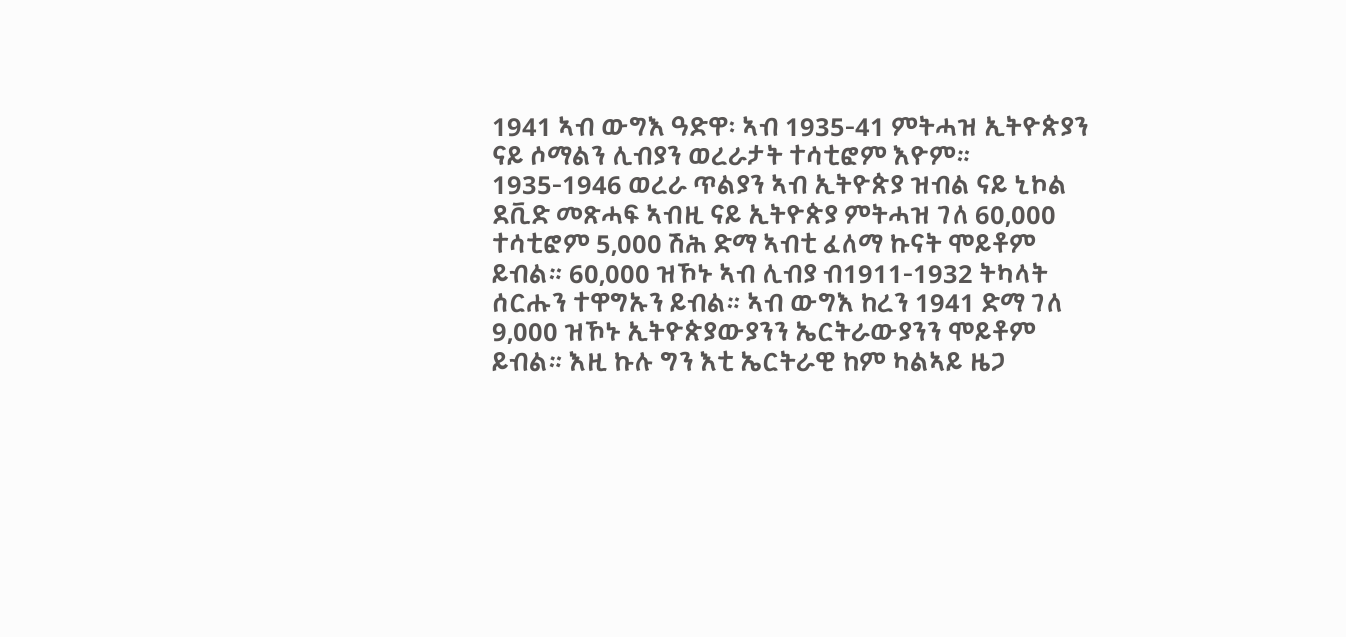1941 ኣብ ውግእ ዓድዋ፡ ኣብ 1935-41 ምትሓዝ ኢትዮጵያን ናይ ሶማልን ሊብያን ወረራታት ተሳቲፎም እዮም። 1935-1946 ወረራ ጥልያን ኣብ ኢትዮጵያ ዝብል ናይ ኒኮል ደቪድ መጽሓፍ ኣብዚ ናይ ኢትዮጵያ ምትሓዝ ገለ 60,000 ተሳቲፎም 5,000 ሽሕ ድማ ኣብቲ ፈለማ ኩናት ሞይቶም ይብል። 60,000 ዝኾኑ ኣብ ሊብያ ብ1911-1932 ትካላት ሰርሑን ተዋግኡን ይብል። ኣብ ውግእ ከረን 1941 ድማ ገለ 9,000 ዝኾኑ ኢትዮጵያውያንን ኤርትራውያንን ሞይቶም ይብል። እዚ ኩሉ ግን እቲ ኤርትራዊ ከም ካልኣይ ዜጋ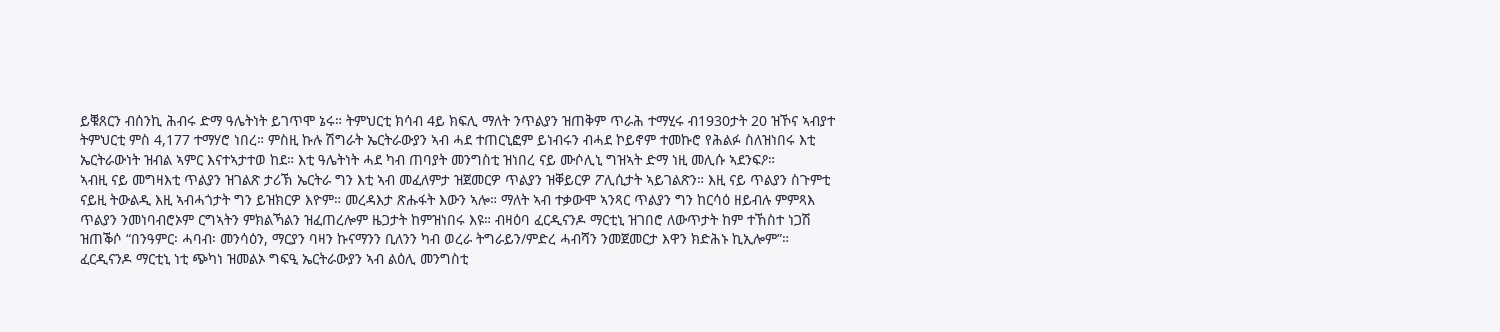ይቑጸርን ብሰንኪ ሕብሩ ድማ ዓሌትነት ይገጥሞ ኔሩ። ትምህርቲ ክሳብ 4ይ ክፍሊ ማለት ንጥልያን ዝጠቅም ጥራሕ ተማሂሩ ብ1930ታት 20 ዝኾና ኣብያተ ትምህርቲ ምስ 4,177 ተማሃሮ ነበረ። ምስዚ ኩሉ ሽግራት ኤርትራውያን ኣብ ሓደ ተጠርኒፎም ይነብሩን ብሓደ ኮይኖም ተመኩሮ የሕልፉ ስለዝነበሩ እቲ ኤርትራውነት ዝብል ኣምር እናተኣታተወ ከደ። እቲ ዓሌትነት ሓደ ካብ ጠባያት መንግስቲ ዝነበረ ናይ ሙሶሊኒ ግዝኣት ድማ ነዚ መሊሱ ኣደንፍዖ።
ኣብዚ ናይ መግዛእቲ ጥልያን ዝገልጽ ታሪኽ ኤርትራ ግን እቲ ኣብ መፈለምታ ዝጀመርዎ ጥልያን ዝቐይርዎ ፖሊሲታት ኣይገልጽን። እዚ ናይ ጥልያን ስጉምቲ ናይዚ ትውልዲ እዚ ኣብሓጎታት ግን ይዝክርዎ እዮም። መረዳእታ ጽሑፋት እውን ኣሎ። ማለት ኣብ ተቃውሞ ኣንጻር ጥልያን ግን ከርሳዕ ዘይብሉ ምምጻእ ጥልያን ንመነባብሮኦም ርግኣትን ምክልኻልን ዝፈጠረሎም ዜጋታት ከምዝነበሩ እዩ። ብዛዕባ ፈርዲናንዶ ማርቲኒ ዝገበሮ ለውጥታት ከም ተኸስተ ነጋሽ ዝጠቕሶ “በንዓምር፡ ሓባብ፡ መንሳዕን, ማርያን ባዛን ኩናማንን ቢለንን ካብ ወረራ ትግራይን/ምድረ ሓብሻን ንመጀመርታ እዋን ክድሕኑ ኪኢሎም”። ፈርዲናንዶ ማርቲኒ ነቲ ጭካነ ዝመልኦ ግፍዒ ኤርትራውያን ኣብ ልዕሊ መንግስቲ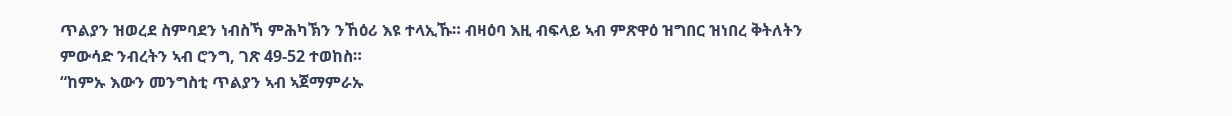ጥልያን ዝወረደ ስምባደን ነብስኻ ምሕካኽን ንኸዕሪ እዩ ተላኢኹ። ብዛዕባ እዚ ብፍላይ ኣብ ምጽዋዕ ዝግበር ዝነበረ ቅትለትን ምውሳድ ንብረትን ኣብ ሮንግ, ገጽ 49-52 ተወከስ።
“ከምኡ እውን መንግስቲ ጥልያን ኣብ ኣጀማምራኡ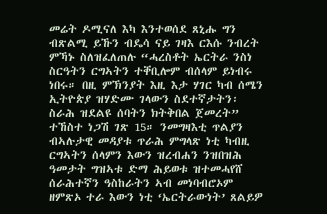መሬት ዶሚናለ እካ እንተወሰደ ጸኒሑ ግን ብጽልሚ ይኹን ብዴሳ ናይ ገዛእ ርእሱ ንብረት ምኻኑ ስለዝፈለጠሉ “ሓረስቶት ኤርትራ ንስነ ስርዓትን ርግኣትን ተቐቢሎም ብሰላም ይነብሩ ነበሩ። በዚ ምኽንያት እዚ እታ ሃገር ካብ ሰሜን ኢትዮጵያ ዝሃድሙ ገላውን ስደተኛታትን፡ ስራሕ ዝደልዩ ሰባትን ክትቅበል ጀመረት” ተኸስተ ነጋሽ ገጽ 15። ንመግዛእቲ ጥልያን ብኣሉታዊ መዳያቱ ጥራሕ ምግላጽ ነቲ ካብዚ ርግኣትን ሰላምን እውን ዝረብሐን ንዝበዝሕ ዓመታት ግዝኣቱ ድማ ሕይወቱ ዝተመሓየሸ ሰራሕተኛን ዓስከራትን ኣብ መነባብሮኦም ዘምጽኦ ተራ እውን ነቲ ‘ኤርትራውነት’ ጸልይዎ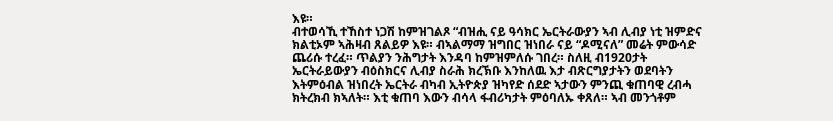እዩ።
ብተወሳኺ ተኸስተ ነጋሽ ከምዝገልጾ “ብዝሒ ናይ ዓሳክር ኤርትራውያን ኣብ ሊብያ ነቲ ዝምድና ክልቲኦም ኣሕዛብ ጸልይዎ እዩ። ብኣልማማ ዝግበር ዝነበራ ናይ “ዶሚናለ” መሬት ምውሳድ ጨሪሱ ተረፈ። ጥልያን ንሕግታት እንዳባ ከምዝምለሱ ገበረ። ስለዚ ብ1920ታት ኤርትራይውያን ብዕስክርና ሊብያ ስራሕ ክረኽቡ እንከለዉ እታ ብጽርግያታትን ወደባትን እትምዕብል ዝነበረት ኤርትራ ብካብ ኢትዮጵያ ዝካየድ ሰደድ ኣታውን ምንጪ ቁጠባዊ ረብሓ ክትረክብ ክኣለት። እቲ ቁጠባ እውን ብሳላ ፋብሪካታት ምዕባለኡ ቀጸለ። ኣብ መንጎቶም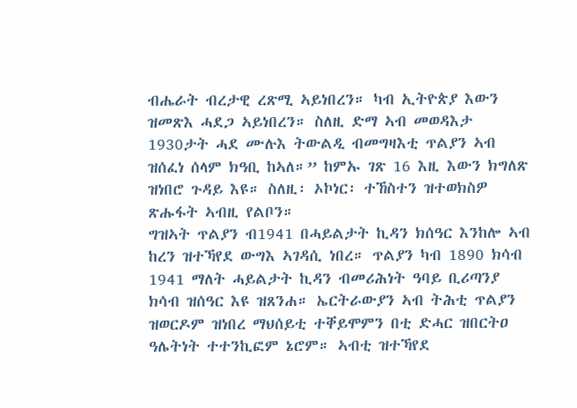ብሔራት ብረታዊ ረጽሚ ኣይነበረን። ካብ ኢትዮጵያ እውን ዝመጽእ ሓደጋ ኣይነበረን። ስለዚ ድማ ኣብ መወዳእታ 1930ታት ሓደ ሙሉእ ትውልዲ ብመግዛእቲ ጥልያን ኣብ ዝሰፈነ ሰላም ክዓቢ ከኣለ።” ከምኡ ገጽ 16 እዚ እውን ክግለጽ ዝነበሮ ጉዳይ እዩ። ስለዚ፡ ኦኮነር፡ ተኸስተን ዝተወክስዎ ጽሑፋት ኣብዚ የልቦን።
ግዝኣት ጥልያን ብ1941 በሓይልታት ኪዳን ክሰዓር እንከሎ ኣብ ከረን ዝተኻየደ ውግእ ኣገዳሲ ነበረ። ጥልያን ካብ 1890 ክሳብ 1941 ማለት ሓይልታት ኪዳን ብመሪሕነት ዓባይ ቢሪጣንያ ክሳብ ዝሰዓር እዩ ዝጸንሐ። ኤርትራውያን ኣብ ትሕቲ ጥልያን ዝወርዶም ዝነበረ ማህሰይቲ ተቐይሞምን በቲ ድሓር ዝበርትዐ ዓሌትነት ተተንኪፎም ኔሮም። ኣብቲ ዝተኻየደ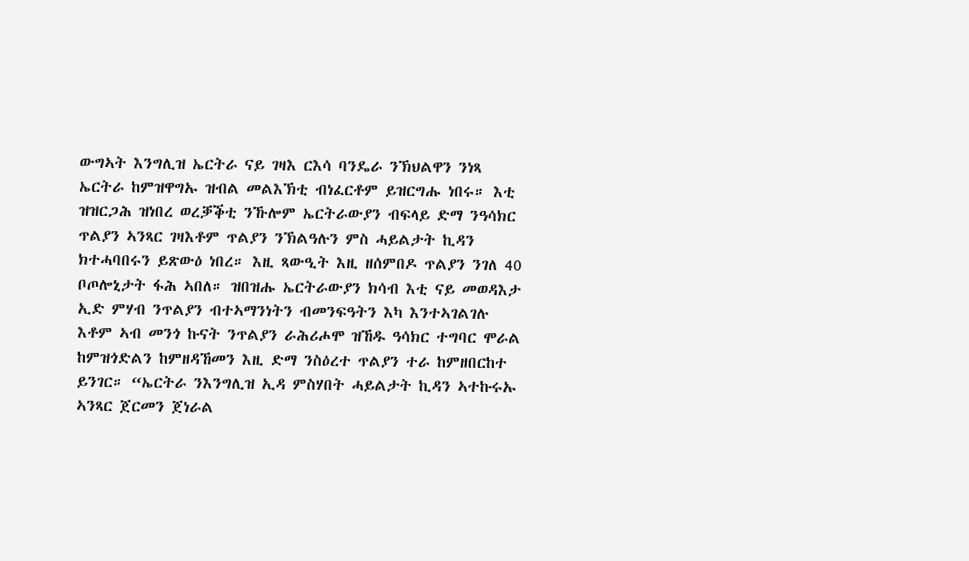ውግኣት እንግሊዝ ኤርትራ ናይ ገዛእ ርእሳ ባንዴራ ንኽህልዋን ንነጻ ኤርትራ ከምዝዋግኡ ዝብል መልእኽቲ ብነፈርቶም ይዝርግሑ ነበሩ። እቲ ዝዝርጋሕ ዝነበረ ወረቓቕቲ ንኹሎም ኤርትራውያን ብፍላይ ድማ ንዓሳክር ጥልያን ኣንጻር ገዛእቶም ጥልያን ንኽልዓሉን ምስ ሓይልታት ኪዳን ክተሓባበሩን ይጽውዕ ነበረ። እዚ ጻውዒት እዚ ዘሰምበዶ ጥልያን ንገለ 40 ቦጦሎኒታት ፋሕ ኣበለ። ዝበዝሑ ኤርትራውያን ክሳብ እቲ ናይ መወዳእታ ኢድ ምሃብ ንጥልያን ብተኣማንነትን ብመንፍዓትን እካ እንተኣገልገሉ እቶም ኣብ መንጎ ኩናት ንጥልያን ራሕሪሖሞ ዝኸዱ ዓሳክር ተግባር ሞራል ከምዝጎድልን ከምዘዳኸመን እዚ ድማ ንስዕረተ ጥልያን ተራ ከምዘበርከተ ይንገር። “ኤርትራ ንእንግሊዝ ኢዳ ምስሃበት ሓይልታት ኪዳን ኣተኩሩኡ ኣንጻር ጀርመን ጀነራል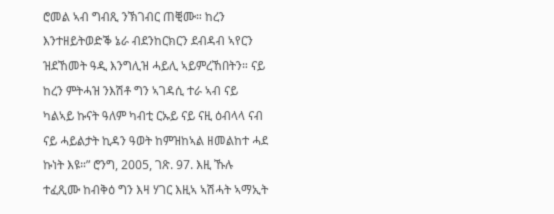ሮመል ኣብ ግብጺ ንኽገብር ጠቒሙ። ከረን እንተዘይትወድቕ ኔራ ብደንከርክርን ደብዳብ ኣየርን ዝደኸመት ዓዲ እንግሊዝ ሓይሊ ኣይምረኸበትን። ናይ ከረን ምትሓዝ ንእሽቶ ግን ኣገዳሲ ተራ ኣብ ናይ ካልኣይ ኩናት ዓለም ካብቲ ርኡይ ናይ ናዚ ዕብላላ ናብ ናይ ሓይልታት ኪዳን ዓወት ከምዝከኣል ዘመልከተ ሓደ ኩነት እዩ።” ሮንግ, 2005, ገጽ. 97. እዚ ኹሉ ተፈጺሙ ከብቅዕ ግን እዛ ሃገር እዚኣ ኣሽሓት ኣማኢት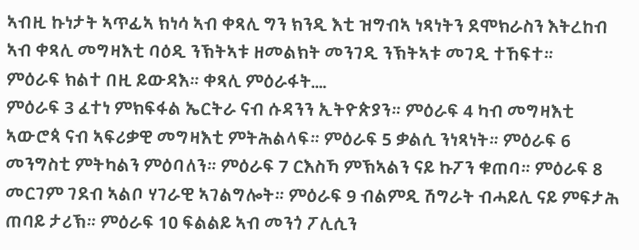ኣብዚ ኩነታት ኣጥፊኣ ክነሳ ኣብ ቀጻሊ ግን ክንዲ እቲ ዝግብኣ ነጻነትን ደሞክራስን እትረከብ ኣብ ቀጻሊ መግዛእቲ ባዕዲ ንኽትኣቱ ዘመልክት መንገዲ ንኽትኣቱ መገዲ ተኸፍተ።
ምዕራፍ ክልተ በዚ ይውዳእ። ቀጻሊ ምዕራፋት….
ምዕራፍ 3 ፈተነ ምክፍፋል ኤርትራ ናብ ሱዳንን ኢትዮጵያን። ምዕራፍ 4 ካብ መግዛእቲ ኣውሮጳ ናብ ኣፍሪቃዊ መግዛእቲ ምትሕልላፍ። ምዕራፍ 5 ቃልሲ ንነጻነት። ምዕራፍ 6 መንግስቲ ምትካልን ምዕባለን። ምዕራፍ 7 ርእስኻ ምኽኣልን ናይ ኩፖን ቁጠባ። ምዕራፍ 8 መርገም ገደብ ኣልቦ ሃገራዊ ኣገልግሎት። ምዕራፍ 9 ብልምዲ ሽግራት ብሓይሊ ናይ ምፍታሕ ጠባይ ታሪኽ። ምዕራፍ 10 ፍልልይ ኣብ መንጎ ፖሊሲን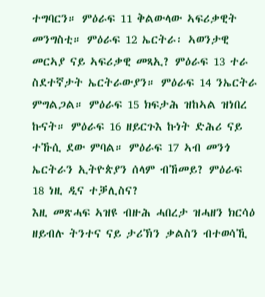ተግባርን። ምዕራፍ 11 ቅልውላው ኣፍሪቃዊት መንግስቲ። ምዕራፍ 12 ኤርትራ፡ ኣወንታዊ መርኣያ ናይ ኣፍሪቃዊ መጻኢ? ምዕራፍ 13 ተራ ስደተኛታት ኤርትራውያን። ምዕራፍ 14 ንኤርትራ ምግልጋል። ምዕራፍ 15 ክፍታሕ ዝከኣል ዝነበረ ኩናት። ምዕራፍ 16 ዘይርጉእ ኩነት ድሕሪ ናይ ተኹሲ ደው ምባል። ምዕራፍ 17 ኣብ መንጎ ኤርትራን ኢትዮጵያን ሰላም ብኸመይ? ምዕራፍ 18 ነዚ ዲና ተቓሊስና?
እዚ መጽሓፍ ኣዝዩ ብዙሕ ሓበረታ ዝሓዘን ክርሳዕ ዘይብሉ ትንተና ናይ ታሪኽን ቃልስን ብተወሳኺ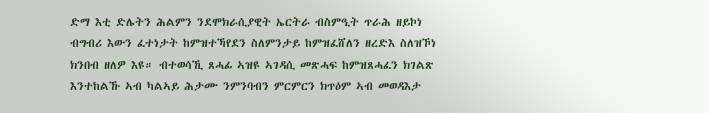ድማ እቲ ድሌትን ሕልምን ንደሞክራሲያዊት ኤርትራ ብስምዒት ጥራሕ ዘይኮነ ብግብሪ እውን ፈተነታት ከምዝተኻየደን ስለምንታይ ከምዝፈሸለን ዘረድእ ስለዝኾነ ክንበብ ዘለዎ እዩ። ብተወሳኺ ጸሓፊ ኣዝዩ ኣገዳሲ መጽሓፍ ከምዝጸሓፈን ክገልጽ እንተከልኹ ኣብ ካልኣይ ሕታሙ ንምንባብን ምርምርን ክጥዕም ኣብ መወዳእታ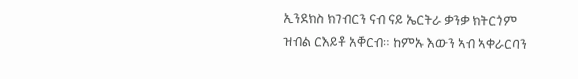ኢንደክስ ክገብርን ናብ ናይ ኤርትራ ቃንቃ ክትርጎም ዝብል ርእይቶ አቐርብ። ከምኡ እውን ኣብ ኣቀራርባን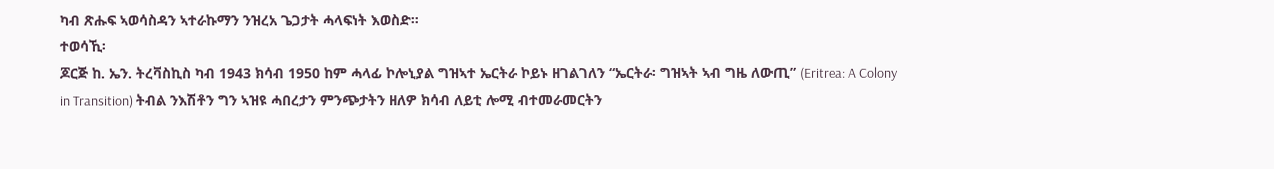ካብ ጽሑፍ ኣወሳስዳን ኣተራኩማን ንዝረአ ጌጋታት ሓላፍነት እወስድ።
ተወሳኺ፡
ጆርጅ ከ. ኤን. ትረቫስኪስ ካብ 1943 ክሳብ 1950 ከም ሓላፊ ኮሎኒያል ግዝኣተ ኤርትራ ኮይኑ ዘገልገለን “ኤርትራ፡ ግዝኣት ኣብ ግዜ ለውጢ” (Eritrea: A Colony in Transition) ትብል ንእሽቶን ግን ኣዝዩ ሓበረታን ምንጭታትን ዘለዎ ክሳብ ለይቲ ሎሚ ብተመራመርትን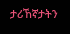ታሪኸኛታትን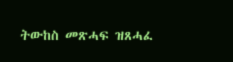ትውከስ መጽሓፍ ዝጸሓፈ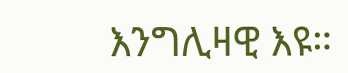እንግሊዛዊ እዩ።